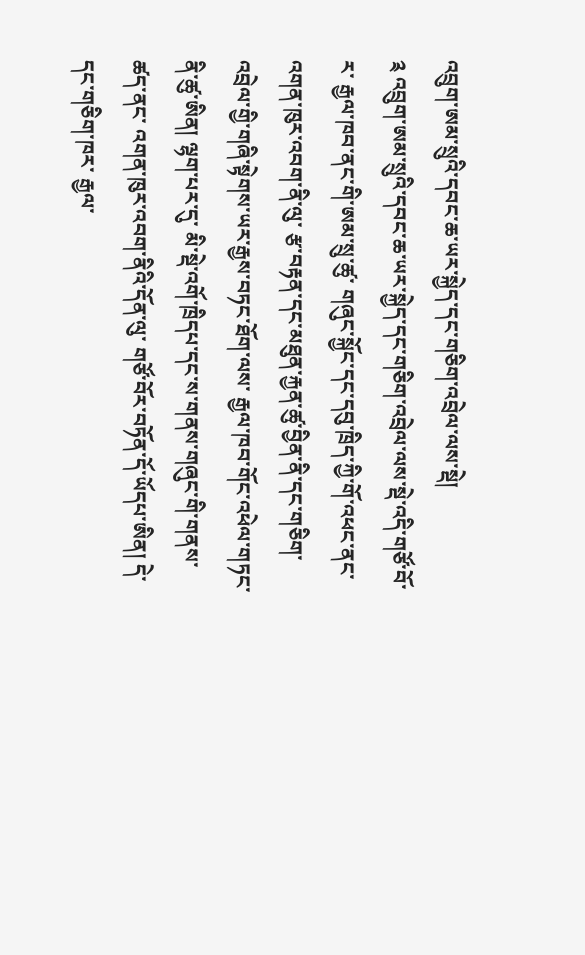འབྲུག་ཨམ་སྲུའི་དབང་ཆ་ཡར་སྐྱེད་དང་གཅིག་འབྲེལ་ལས་སྡེ།
༉ འབྲུག་ཨམ་སྲུའི་དབང་ཆ་ཡར་སྐྱེད་དང་གཅིག་འབྲེལ་ལས་སྡེ་འདི་གཙོ་བོ་ར་ རྒྱལ་ཁབ་ནང་གི་ཨམ་སྲུ་ཚུ་ གཞུང་སྐྱོང་དང་དབུ་ཁྲིད་ཀྱི་གོ་འཕང་ནང་ འགན་ཁུར་འབག་ནི་ལུ་ རྩ་བརྟན་དང་མཐུན་རྐྱན་ཚུ་བྱིན་ནི་དང་གཅིག་འབྲེལ་གྱི་གཞི་སྟེགས་ཡར་རྒྱས་བཏང་ཐོག་ལས་ རྒྱལ་ཁབ་གོང་འཕེལ་གཏང་ནི་ཚུ་ཨིན། ལྷག་པར་དུ་ མི་སྡེ་འགོ་ཁྲིདཔ་དང་ས་གནས་གཞུང་གི་གནས་ཚད་ནང་ འགན་ཁུར་འབག་ནིའི་དོན་ལུ་ གཙོ་བོར་བཏོན་དོ་ཡོདཔ་ཨིན། དེ་དང་གཅིག་ཁར་ རྒྱལ་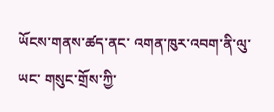ཡོངས་གནས་ཚད་ནང་ འགན་ཁུར་འབག་ནི་ལུ་ཡང་ གསུང་གྲོས་ཀྱི་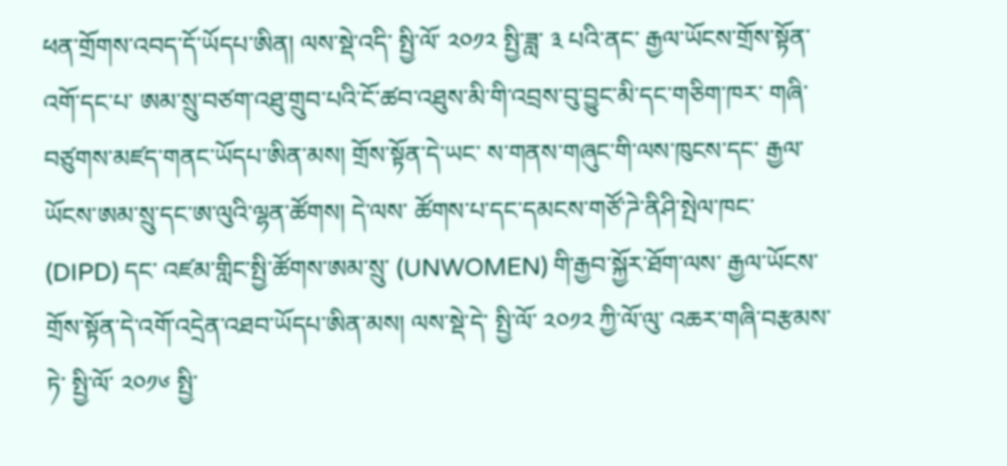ཕན་གྲོགས་འབད་དོ་ཡོདཔ་ཨིན། ལས་སྡེ་འདི་ སྤྱི་ལོ་ ༢༠༡༢ སྤྱི་ཟླ་ ༣ པའི་ནང་ རྒྱལ་ཡོངས་གྲོས་སྟོན་འགོ་དང་པ་ ཨམ་སྲུ་བཙག་འཐུ་གྲུབ་པའི་ངོ་ཚབ་འཐུས་མི་གི་འབྲས་བུ་བྱུང་མི་དང་གཅིག་ཁར་ གཞི་བཙུགས་མཛད་གནང་ཡོདཔ་ཨིན་མས། གྲོས་སྟོན་དེ་ཡང་ ས་གནས་གཞུང་གི་ལས་ཁུངས་དང་ རྒྱལ་ཡོངས་ཨམ་སྲུ་དང་ཨ་ལུའི་ལྷན་ཚོགས། དེ་ལས་ ཚོགས་པ་དང་དམངས་གཙོ་ཌེ་ནིཤི་སྤེལ་ཁང་ (DIPD) དང་ འཛམ་གླིང་སྤྱི་ཚོགས་ཨམ་སྲུ་ (UNWOMEN) གི་རྒྱབ་སྐྱོར་ཐོག་ལས་ རྒྱལ་ཡོངས་གྲོས་སྟོན་དེ་འགོ་འདྲེན་འཐབ་ཡོདཔ་ཨིན་མས། ལས་སྡེ་དེ་ སྤྱི་ལོ་ ༢༠༡༢ ཀྱི་ལོ་ལུ་ འཆར་གཞི་བརྩམས་ཏེ་ སྤྱི་ལོ་ ༢༠༡༦ སྤྱི་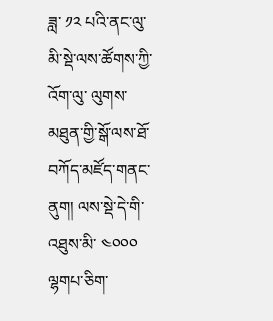ཟླ་ ༡༢ པའི་ནང་ལུ་ མི་སྡེ་ལས་ཚོགས་ཀྱི་འོག་ལུ་ ལུགས་མཐུན་གྱི་སྒོ་ལས་ཐོ་བཀོད་མཛོད་གནང་ནུག། ལས་སྡེ་དེ་གི་འཐུས་མི་ ༤༠༠༠ ལྷགཔ་ཅིག་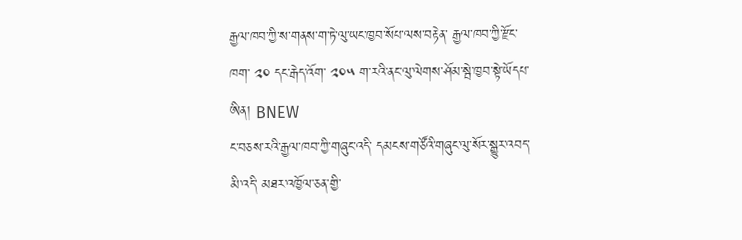རྒྱལ་ཁབ་ཀྱི་ས་གནས་ག་ཏེ་ལུ་ཡང་ཁྱབ་སོཔ་ལས་བརྟེན་ རྒྱལ་ཁབ་ཀྱི་རྫོང་ཁག་ ༢༠ དང་རྒེད་འོག་ ༢༠༥ ག་རའི་ནང་ལུ་ལེགས་ཤོམ་སྦེ་ཁྱབ་སྟེ་ཡོདཔ་ཨིན། BNEW
ང་བཅས་རའི་རྒྱལ་ཁབ་ཀྱི་གཞུང་འདི་ དམངས་གཙོའི་གཞུང་ལུ་སོར་སྒྱུར་འབད་མི་འདི་ མཐར་འཁྱོལ་ཅན་གྱི་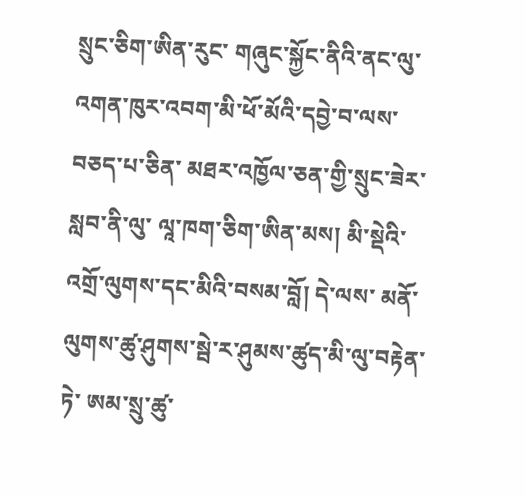སྲུང་ཅིག་ཨིན་རུང་ གཞུང་སྐྱོང་ནིའི་ནང་ལུ་ འགན་ཁུར་འབག་མི་ཕོ་མོའི་དབྱེ་བ་ལས་བཅད་པ་ཅིན་ མཐར་འཁྱོལ་ཅན་གྱི་སྲུང་ཟེར་སླབ་ནི་ལུ་ ལཱ་ཁག་ཅིག་ཨིན་མས། མི་སྡེའི་འགྲོ་ལུགས་དང་མིའི་བསམ་བློ། དེ་ལས་ མནོ་ལུགས་ཚུ་ཤུགས་སྦེ་ར་ཤུམས་ཚུད་མི་ལུ་བརྟེན་ཏེ་ ཨམ་སྲུ་ཚུ་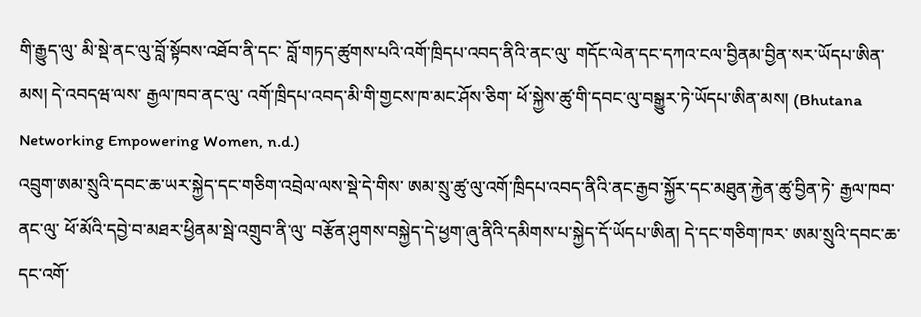གི་རྒྱུད་ལུ་ མི་སྡེ་ནང་ལུ་བློ་སྟོབས་འཐོབ་ནི་དང་ བློ་གཏད་ཚུགས་པའི་འགོ་ཁྲིདཔ་འབད་ནིའི་ནང་ལུ་ གདོང་ལེན་དང་དཀའ་ངལ་བྱིནམ་བྱིན་སར་ཡོདཔ་ཨིན་མས། དེ་འབདཝ་ལས་ རྒྱལ་ཁབ་ནང་ལུ་ འགོ་ཁྲིདཔ་འབད་མི་གི་གྱངས་ཁ་མང་ཤོས་ཅིག་ ཕོ་སྐྱེས་ཚུ་གི་དབང་ལུ་བསྒྱུར་ཏེ་ཡོདཔ་ཨིན་མས། (Bhutana Networking Empowering Women, n.d.)
འབྲུག་ཨམ་སྲུའི་དབང་ཆ་ཡར་སྐྱེད་དང་གཅིག་འབྲེལ་ལས་སྡེ་དེ་གིས་ ཨམ་སྲུ་ཚུ་ལུ་འགོ་ཁྲིདཔ་འབད་ནིའི་ནང་རྒྱབ་སྐྱོར་དང་མཐུན་རྐྱེན་ཚུ་བྱིན་ཏེ་ རྒྱལ་ཁབ་ནང་ལུ་ ཕོ་མོའི་དབྱེ་བ་མཐར་ཕྱིནམ་སྦེ་འགྲུབ་ནི་ལུ་ བརྩོན་ཤུགས་བསྐྱེད་དེ་ཕྱག་ཞུ་ནིའི་དམིགས་པ་སྐྱེད་དོ་ཡོདཔ་ཨིན། དེ་དང་གཅིག་ཁར་ ཨམ་སྲུའི་དབང་ཆ་དང་འགོ་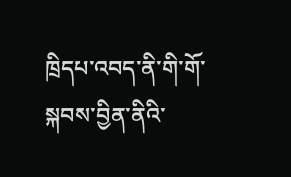ཁྲིདཔ་འབད་ནི་གི་གོ་སྐབས་བྱིན་ནིའི་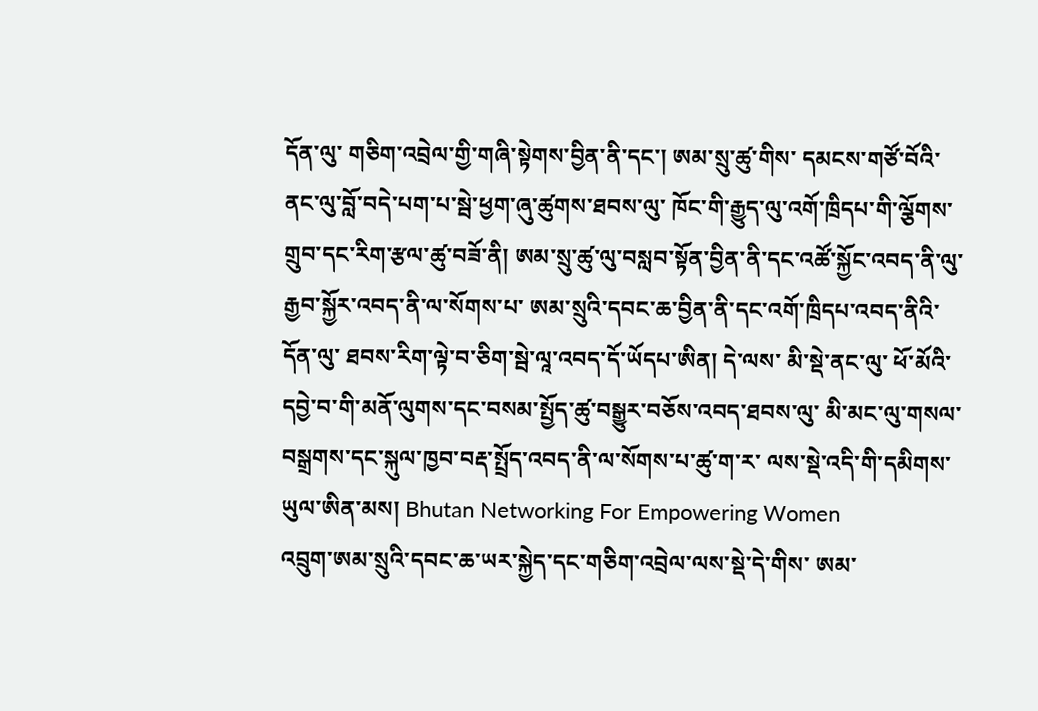དོན་ལུ་ གཅིག་འབྲེལ་གྱི་གཞི་སྟེགས་བྱིན་ནི་དང་། ཨམ་སྲུ་ཚུ་གིས་ དམངས་གཙོ་བོའི་ནང་ལུ་བློ་བདེ་པག་པ་སྦེ་ཕྱག་ཞུ་ཚུགས་ཐབས་ལུ་ ཁོང་གི་རྒྱུད་ལུ་འགོ་ཁྲིདཔ་གི་ལྕོགས་གྲུབ་དང་རིག་རྩལ་ཚུ་བཟོ་ནི། ཨམ་སྲུ་ཚུ་ལུ་བསླབ་སྟོན་བྱིན་ནི་དང་འཚོ་སྐྱོང་འབད་ནི་ལུ་རྒྱབ་སྐྱོར་འབད་ནི་ལ་སོགས་པ་ ཨམ་སྲུའི་དབང་ཆ་བྱིན་ནི་དང་འགོ་ཁྲིདཔ་འབད་ནིའི་དོན་ལུ་ ཐབས་རིག་ལྟེ་བ་ཅིག་སྦེ་ལཱ་འབད་དོ་ཡོདཔ་ཨིན། དེ་ལས་ མི་སྡེ་ནང་ལུ་ ཕོ་མོའི་དབྱེ་བ་གི་མནོ་ལུགས་དང་བསམ་སྤྱོད་ཚུ་བསྒྱུར་བཅོས་འབད་ཐབས་ལུ་ མི་མང་ལུ་གསལ་བསྒྲགས་དང་སྐུལ་ཁྱབ་བརྡ་སྤྲོད་འབད་ནི་ལ་སོགས་པ་ཚུ་ག་ར་ ལས་སྡེ་འདི་གི་དམིགས་ཡུལ་ཨིན་མས། Bhutan Networking For Empowering Women
འབྲུག་ཨམ་སྲུའི་དབང་ཆ་ཡར་སྐྱེད་དང་གཅིག་འབྲེལ་ལས་སྡེ་དེ་གིས་ ཨམ་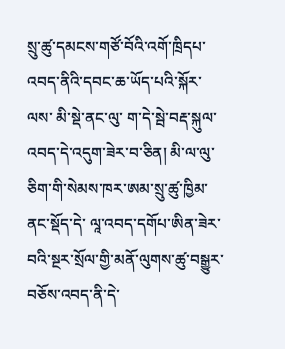སྲུ་ཚུ་དམངས་གཙོ་བོའི་འགོ་ཁྲིདཔ་འབད་ནིའི་དབང་ཆ་ཡོད་པའི་སྐོར་ལས་ མི་སྡེ་ནང་ལུ་ ག་དེ་སྦེ་བརྡ་སྐུལ་འབད་དེ་འདུག་ཟེར་བ་ཅིན། མི་ལ་ལུ་ཅིག་གི་སེམས་ཁར་ཨམ་སྲུ་ཚུ་ཁྱིམ་ནང་སྡོད་དེ་ ལཱ་འབད་དགོཔ་ཨིན་ཟེར་བའི་སྔར་སྲོལ་གྱི་མནོ་ལུགས་ཚུ་བསྒྱུར་བཅོས་འབད་ནི་དེ་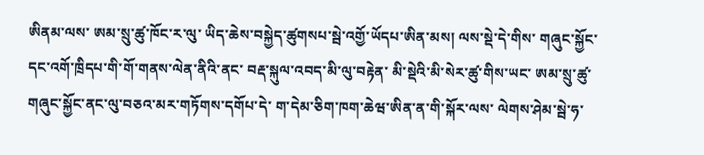ཨིནམ་ལས་ ཨམ་སྲུ་ཚུ་ཁོང་ར་ལུ་ ཡིད་ཆེས་བསྐྱེད་ཚུགསཔ་སྦེ་འགྱོ་ཡོདཔ་ཨིན་མས། ལས་སྡེ་དེ་གིས་ གཞུང་སྐྱོང་དང་འགོ་ཁྲིདཔ་གི་གོ་གནས་ལེན་ནིའི་ནང་ བརྡ་སྐུལ་འབད་མི་ལུ་བརྟེན་ མི་སྡེའི་མི་སེར་ཚུ་གིས་ཡང་ ཨམ་སྲུ་ཚུ་གཞུང་སྐྱོང་ནང་ལུ་བཅའ་མར་གཏོགས་དགོཔ་དེ་ ག་དེམ་ཅིག་ཁག་ཆེཝ་ཨིན་ན་གི་སྐོར་ལས་ ལེགས་ཤེམ་སྦེ་ཧ་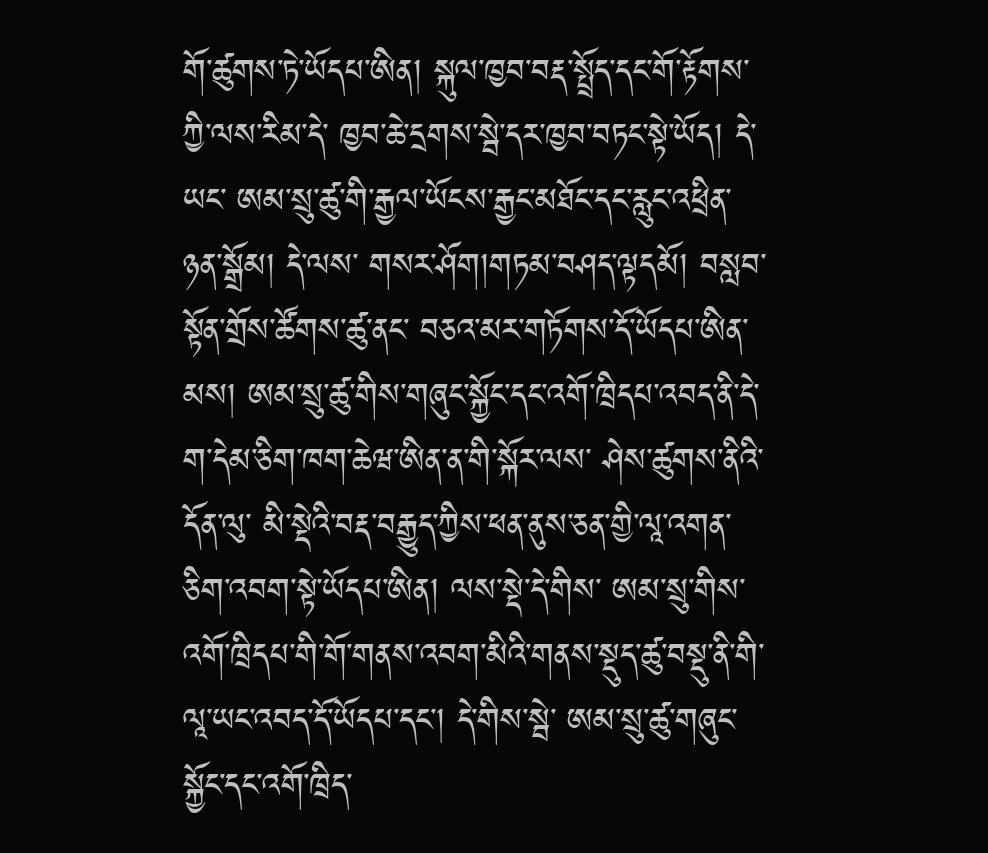གོ་ཚུགས་ཏེ་ཡོདཔ་ཨིན། སྐུལ་ཁྱབ་བརྡ་སྤྲོད་དང་གོ་རྟོགས་ཀྱི་ལས་རིམ་དེ་ ཁྱབ་ཆེ་དྲགས་སྦེ་དར་ཁྱབ་བཏང་སྟེ་ཡོད། དེ་ཡང་ ཨམ་སྲུ་ཚུ་གི་རྒྱལ་ཡོངས་རྒྱང་མཐོང་དང་རླུང་འཕྲིན་ཉན་སྒྲོམ། དེ་ལས་ གསར་ཤོག།གཏམ་བཤད་ལྟདམོ། བསླབ་སྟོན་གྲོས་ཚོགས་ཚུ་ནང་ བཅའ་མར་གཏོགས་དོ་ཡོདཔ་ཨིན་མས། ཨམ་སྲུ་ཚུ་གིས་གཞུང་སྐྱོང་དང་འགོ་ཁྲིདཔ་འབད་ནི་དེ་ ག་དེམ་ཅིག་ཁག་ཆེཝ་ཨིན་ན་གི་སྐོར་ལས་ ཤེས་ཚུགས་ནིའི་དོན་ལུ་ མི་སྡེའི་བརྡ་བརྒྱུད་ཀྱིས་ཕན་ནུས་ཅན་གྱི་ལཱ་འགན་ཅིག་འབག་སྟེ་ཡོདཔ་ཨིན། ལས་སྡེ་དེ་གིས་ ཨམ་སྲུ་གིས་ འགོ་ཁྲིདཔ་གི་གོ་གནས་འབག་མིའི་གནས་སྡུད་ཚུ་བསྡུ་ནི་གི་ལཱ་ཡང་འབད་དོ་ཡོདཔ་དང་། དེ་གིས་སྦེ་ ཨམ་སྲུ་ཚུ་གཞུང་སྐྱོང་དང་འགོ་ཁྲིད་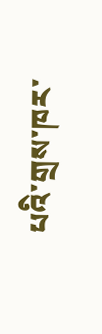པའི་གྲས་ཁར་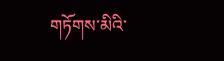གཏོགས་མིའི་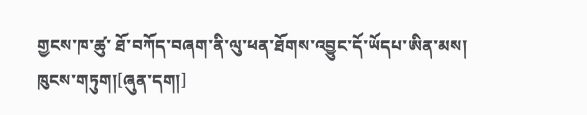གྱངས་ཁ་ཚུ་ ཐོ་བཀོད་བཞག་ནི་ལུ་ཕན་ཐོགས་འབྱུང་དོ་ཡོདཔ་ཨིན་མས།
ཁུངས་གཏུག།[ཞུན་དག།]